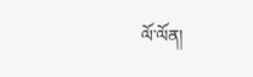ལོ་ལོན།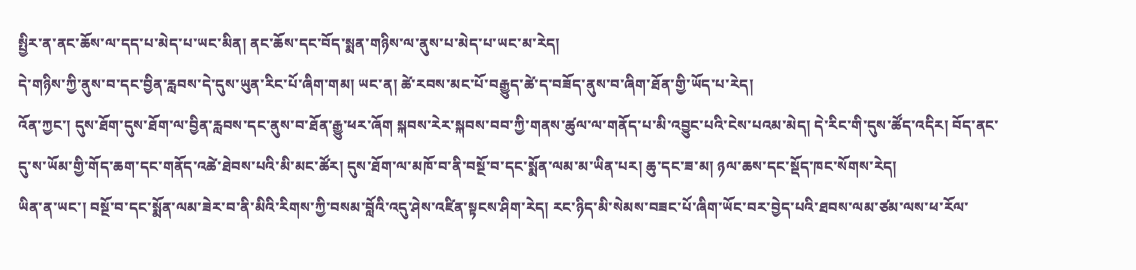སྤྱིར་ན་ནང་ཆོས་ལ་དད་པ་མེད་པ་ཡང་མིན། ནང་ཆོས་དང་བོད་སྨན་གཉིས་ལ་ནུས་པ་མེད་པ་ཡང་མ་རེད།
དེ་གཉིས་ཀྱི་ནུས་བ་དང་བྱིན་རླབས་དེ་དུས་ཡུན་རིང་པོ་ཞིག་གམ། ཡང་ན། ཚེ་རབས་མང་པོ་བརྒྱུད་ཚེ་ད་བཟོད་ནུས་བ་ཞིག་ཐོན་གྱི་ཡོད་པ་རེད།
འོན་ཀྱང་། དུས་ཐོག་དུས་ཐོག་ལ་བྱིན་རླབས་དང་ནུས་བ་ཐོན་རྒྱུ་ཕར་ཞོག སྐབས་རེར་སྐབས་བབ་ཀྱི་གནས་ཚུལ་ལ་གནོད་པ་མི་འབྱུང་པའི་ངེས་པའམ་མེད། དེ་རིང་གི་དུས་ཚོད་འདིར། བོད་ནང་དུ་ས་ཡོམ་གྱི་གོད་ཆག་དང་གནོད་འཚེ་ཐེབས་པའི་མི་མང་ཚོར། དུས་ཐོག་ལ་མཁོ་བ་ནི་བསྔོ་བ་དང་སྨོན་ལམ་མ་ཡིན་པར། ཆུ་དང་ཟ་མ། ཉལ་ཆས་དང་སྡོད་ཁང་སོགས་རེད།
ཡིན་ན་ཡང་། བསྔོ་བ་དང་སྨོན་ལམ་ཟེར་བ་ནི་མིའི་རིགས་ཀྱི་བསམ་བློའི་འདུ་ཤེས་འཛིན་སྟངས་ཤིག་རེད། རང་ཉིད་མི་སེམས་བཟང་པོ་ཞིག་ཡོང་བར་བྱེད་པའི་ཐབས་ལམ་ཙམ་ལས་ཕ་རོལ་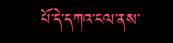པོ་དེ་དཀའ་ངལ་ནས་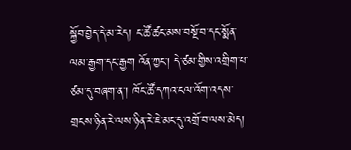སྐྱོབ་བྱེད་དེ་མ་རེད། ང་ཚོ་ཚང་མས་བསྔོ་བ་དང་སྨོན་ལམ་རྒྱག་དང་རྒྱག འོན་ཀྱང་། དེ་ཙམ་གྱིས་འགྲིག་པ་ཙམ་དུ་བཞག་ན་། ཁོང་ཚོ་དཀའ་ངལ་འོག་འདས་གྲངས་ཉིན་རེ་ལས་ཉིན་རེ་ཇེ་མང་དུ་འགྲོ་བ་ལས་མེད།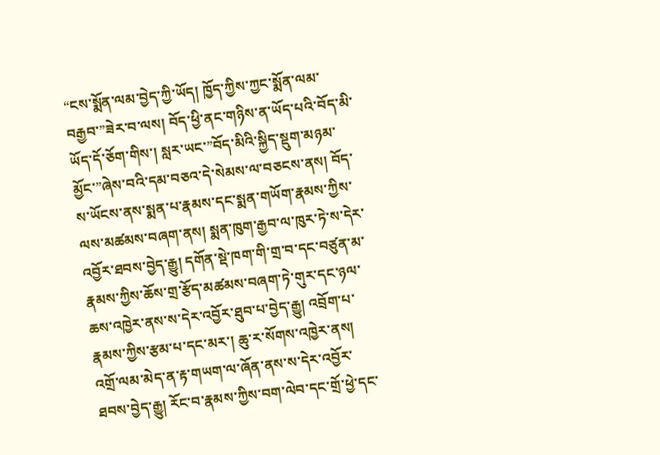“ངས་སྨོན་ལམ་བྱེད་ཀྱི་ཡོད། ཁྱོད་ཀྱིས་ཀྱང་སྨོན་ལམ་བརྒྱབ་”ཟེར་བ་ལས། བོད་ཕྱི་ནང་གཉིས་ན་ཡོད་པའི་བོད་མི་ཡོད་དོ་ཅོག་གིས་། སླར་ཡང་”བོད་མིའི་སྐྱིད་སྡུག་མཉམ་མྱོང་”ཞེས་བའི་དམ་བཅའ་དེ་སེམས་ལ་བཅངས་ནས། བོད་ས་ཡོངས་ནས་སྨན་པ་རྣམས་དང་སྨན་གཡོག་རྣམས་ཀྱིས་ལས་མཚམས་བཞག་ནས། སྨན་ཁུག་རྒྱབ་ལ་ཁུར་ཏེ་ས་དེར་འབྱོར་ཐབས་བྱེད་རྒྱུ། དགོན་སྡེ་ཁག་གི་གྲ་བ་དང་བཙུན་མ་རྣམས་ཀྱིས་ཆོས་གྲ་རྩོད་མཚམས་བཞག་ཏེ་གུར་དང་ཉལ་ཆས་འཁྱེར་ནས་ས་དེར་འབྱོར་ཐུབ་པ་བྱེད་རྒྱུ། འབྲོག་པ་རྣམས་ཀྱིས་རྩམ་པ་དང་མར་། ཆུ་ར་སོགས་འཁྱེར་ནས། འགྲོ་ལམ་མེད་ན་རྟ་གཡག་ལ་ཞོན་ནས་ས་དེར་འབྱོར་ཐབས་བྱེད་རྒྱུ། རོང་བ་རྣམས་ཀྱིས་བག་ལེབ་དང་གྲོ་ཕྱེ་དང་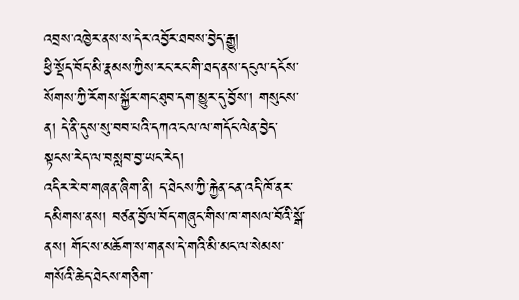འབྲས་འཁྱེར་ནས་ས་དེར་འབྱོར་ཐབས་བྱེད་རྒྱུ།
ཕྱི་སྡོད་བོད་མི་རྣམས་ཀྱིས་རང་རང་གི་ཐད་ནས་དངུལ་དངོས་སོགས་ཀྱི་རོགས་སྐྱོར་གང་ཐུབ་དག་མྱུར་དུ་བྱོས་། གསུངས་ན། དེ་ནི་དུས་སུ་བབ་པའི་དཀའ་ངལ་ལ་གདོང་ལེན་བྱེད་སྟངས་རེད་ལ་བསླབ་བྱ་ཡང་རེད།
འདིར་རེ་བ་གཞན་ཞིག་ནི། ད་ཐེངས་ཀྱི་རྐྱེན་ངན་འདི་ཁོ་ནར་དམིགས་ནས། བཙན་བྱོལ་བོད་གཞུང་གིས་ཁ་གསལ་བོའི་སྒོ་ནས། གོང་ས་མཆོག་ས་གནས་དེ་གའི་མི་མང་ལ་སེམས་གསོའི་ཆེད་ཐེངས་གཅིག་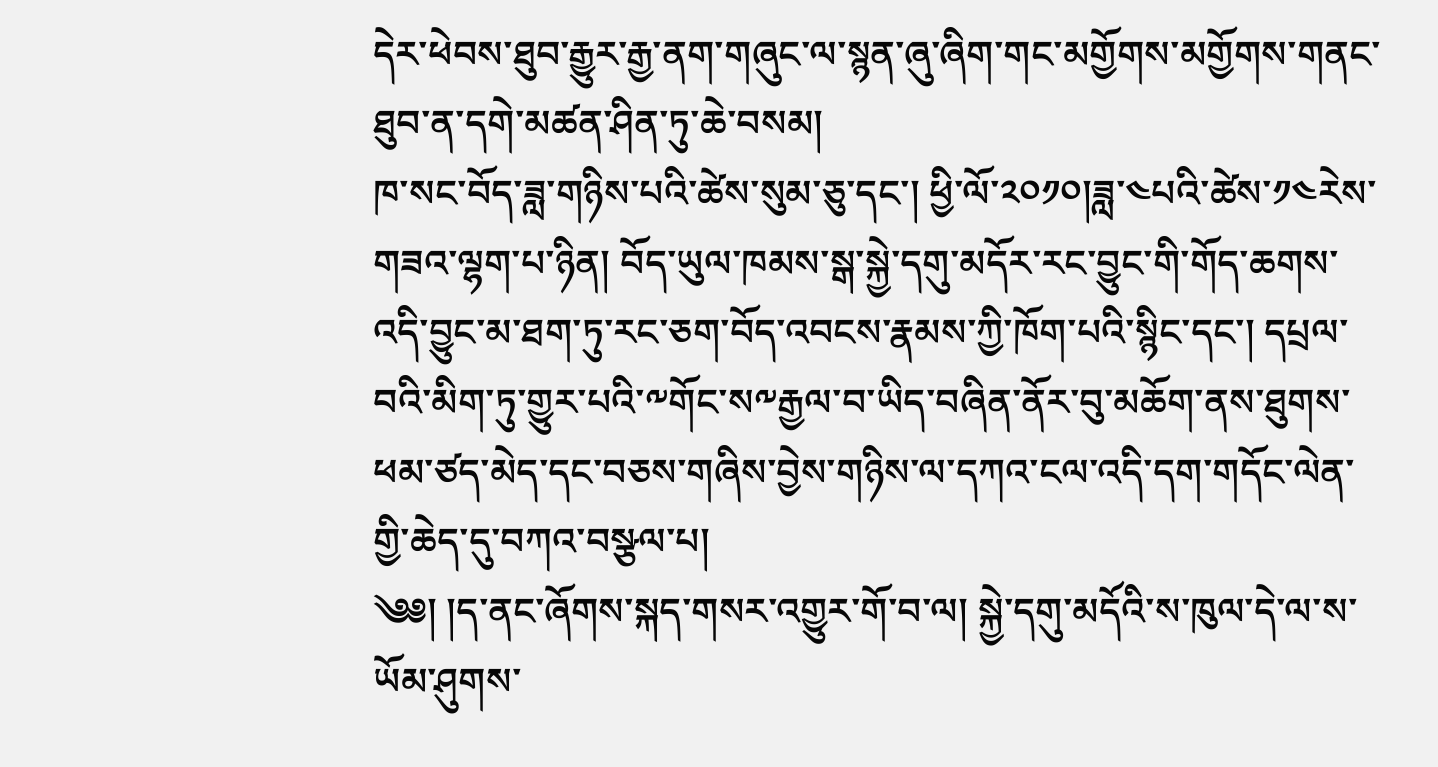དེར་ཕེབས་ཐུབ་རྒྱུར་རྒྱ་ནག་གཞུང་ལ་སྙན་ཞུ་ཞིག་གང་མགྱོགས་མགྱོགས་གནང་ཐུབ་ན་དགེ་མཚན་ཤིན་ཏུ་ཆེ་བསམ།
ཁ་སང་བོད་ཟླ་གཉིས་པའི་ཚེས་སུམ་ཅུ་དང་། ཕྱི་ལོ་༢༠༡༠།ཟླ་༤པའི་ཚེས་༡༤རེས་གཟའ་ལྷག་པ་ཉིན། བོད་ཡུལ་ཁམས་སྒ་སྐྱེ་དགུ་མདོར་རང་བྱུང་གི་གོད་ཆགས་འདི་བྱུང་མ་ཐག་ཏུ་རང་ཅག་བོད་འབངས་རྣམས་ཀྱི་ཁོག་པའི་སྙིང་དང་། དཔྲལ་བའི་མིག་ཏུ་གྱུར་པའི་༸གོང་ས༸རྒྱལ་བ་ཡིད་བཞིན་ནོར་བུ་མཆོག་ནས་ཐུགས་ཕམ་ཙད་མེད་དང་བཅས་གཞིས་བྱེས་གཉིས་ལ་དཀའ་ངལ་འདི་དག་གདོང་ལེན་གྱི་ཆེད་དུ་བཀའ་བསྩལ་པ།
༄༅། །ད་ནང་ཞོགས་སྐད་གསར་འགྱུར་གོ་བ་ལ། སྐྱེ་དགུ་མདོའི་ས་ཁུལ་དེ་ལ་ས་ཡོམ་ཤུགས་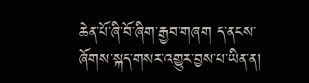ཆེན་པོ་ཞི་བོ་ཞིག་རྒྱབ་གཞག ད་ནངས་ཞོགས་སྐད་གསར་འགྱུར་བྱས་པ་ཡིན་ན།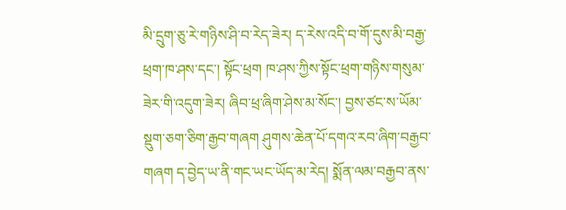མི་དྲུག་ཅུ་རེ་གཉིས་ཤི་བ་རེད་ཟེར། ད་རེས་འདི་བ་གོ་དུས་མི་བརྒྱ་ཕྲག་ཁ་ཤས་དང་། སྟོང་ཕྲག ཁ་ཤས་ཀྱིས་སྟོང་ཕྲག་གཉིས་གསུམ་ཟེར་གི་འདུག་ཟེར། ཞིབ་ཕྲ་ཞིག་ཤེས་མ་སོང་། བྱས་ཙང་ས་ཡོམ་སྡུག་ཅག་ཅིག་རྒྱབ་གཞག ཤུགས་ཆེན་པོ་དགའ་རབ་ཞིག་བརྒྱབ་གཞག ད་བྱེད་ཡ་ནི་གང་ཡང་ཡོད་མ་རེད། སྨོན་ལམ་བརྒྱབ་ནས་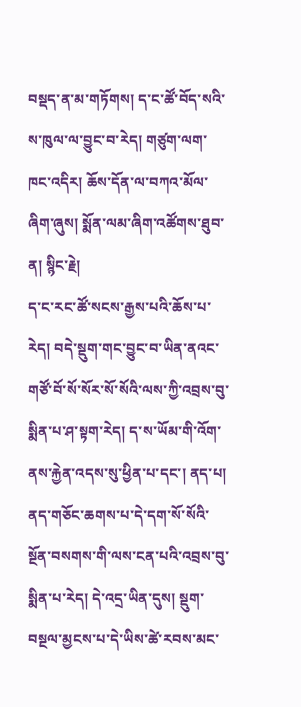བསྡད་ན་མ་གཏོགས། ད་ང་ཚོ་བོད་སའི་ས་ཁུལ་ལ་བྱུང་བ་རེད། གཙུག་ལག་ཁང་འདིར། ཆོས་དོན་ལ་བཀའ་མོལ་ཞིག་ཞུས། སྨོན་ལམ་ཞིག་འཚོགས་ཐུབ་ན། སྙིང་རྗེ།
ད་ང་རང་ཚོ་སངས་རྒྱས་པའི་ཆོས་པ་རེད། བདེ་སྡུག་གང་བྱུང་བ་ཡིན་ནའང་གཙོ་བོ་སོ་སོར་སོ་སོའི་ལས་ཀྱི་འབྲས་བུ་སྨིན་པ་ཤ་སྟག་རེད། ད་ས་ཡོམ་གི་འོག་ནས་རྐྱེན་འདས་སུ་ཕྱིན་པ་དང་། ནད་པ། ནད་གཅོང་ཆགས་པ་དེ་དག་སོ་སོའི་སྔོན་བསགས་གི་ལས་ངན་པའི་འབྲས་བུ་སྨིན་པ་རེད། དེ་འདྲ་ཡིན་དུས། སྡུག་བསྔལ་མྱངས་པ་དེ་ཡིས་ཚེ་རབས་མང་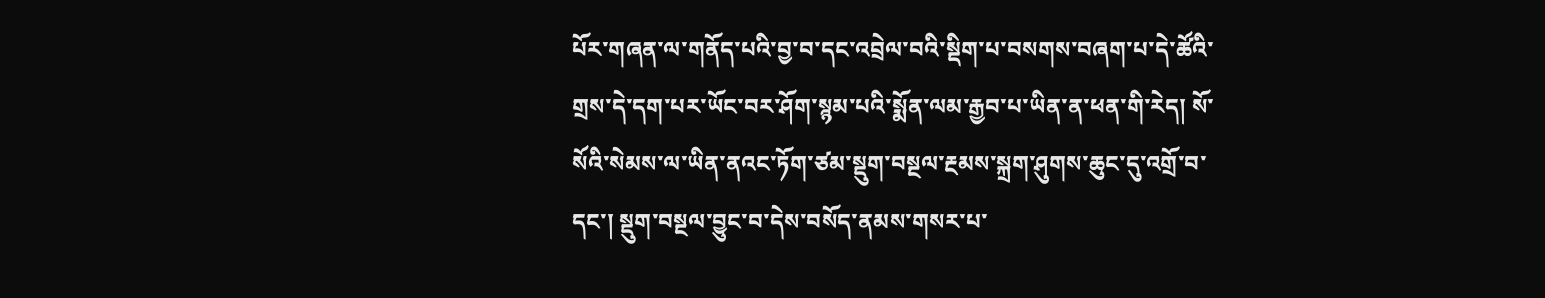པོར་གཞན་ལ་གནོད་པའི་བྱ་བ་དང་འབྲེལ་བའི་སྡིག་པ་བསགས་བཞག་པ་དེ་ཚོའི་གྲས་དེ་དག་པར་ཡོང་བར་ཤོག་སྙམ་པའི་སྨོན་ལམ་རྒྱབ་པ་ཡིན་ན་ཕན་གི་རེད། སོ་སོའི་སེམས་ལ་ཡིན་ནའང་ཏོག་ཙམ་སྡུག་བསྔལ་རྔམས་སྐྲག་ཤུགས་ཆུང་དུ་འགྲོ་བ་དང་། སྡུག་བསྔལ་བྱུང་བ་དེས་བསོད་ནམས་གསར་པ་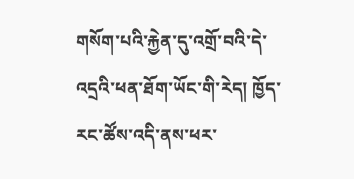གསོག་པའི་རྐྱེན་དུ་འགྲོ་བའི་དེ་འདྲའི་ཕན་ཐོག་ཡོང་གི་རེད། ཁྱོད་རང་ཚོས་འདི་ནས་ཕར་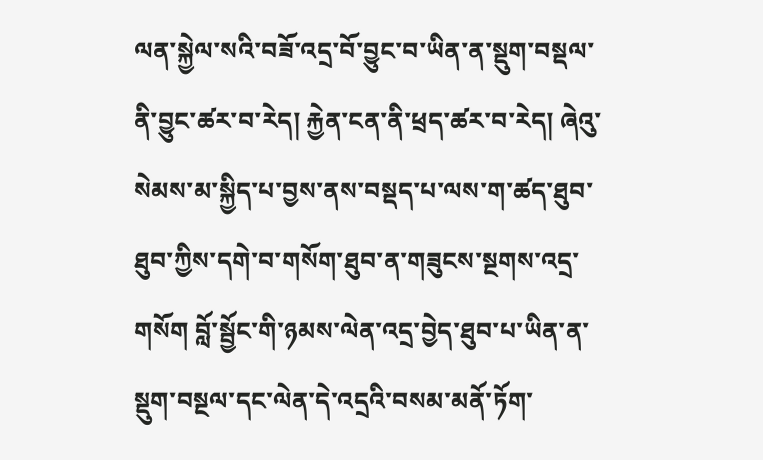ལན་སྐྱེལ་སའི་བཟོ་འདྲ་བོ་བྱུང་བ་ཡིན་ན་སྡུག་བསྡལ་ནི་བྱུང་ཚར་བ་རེད། རྐྱེན་ངན་ནི་ཕྲད་ཚར་བ་རེད། ཞེའུ་སེམས་མ་སྐྱིད་པ་བྱས་ནས་བསྡད་པ་ལས་ག་ཚད་ཐུབ་ཐུབ་ཀྱིས་དགེ་བ་གསོག་ཐུབ་ན་གཟུངས་སྔགས་འདྲ་གསོག བློ་སྦྱོང་གི་ཉམས་ལེན་འདྲ་བྱེད་ཐུབ་པ་ཡིན་ན་སྡུག་བསྔལ་དང་ལེན་དེ་འདྲའི་བསམ་མནོ་ཏོག་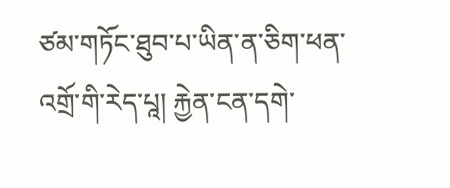ཙམ་གཏོང་ཐུབ་པ་ཡིན་ན་ཅིག་ཕན་འགྲོ་གི་རེད་པཱ། རྐྱེན་ངན་དགེ་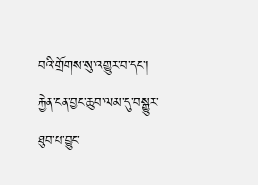བའི་གྲོགས་སུ་འགྱུར་བ་དང་། རྐྱེན་ངན་བྱང་ཆུབ་ལམ་དུ་བསྒྱུར་ཐུབ་པ་བྱུང་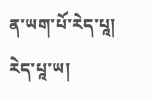ན་ཡག་པོ་རེད་པཱ། རེད་པཱ་ཡ།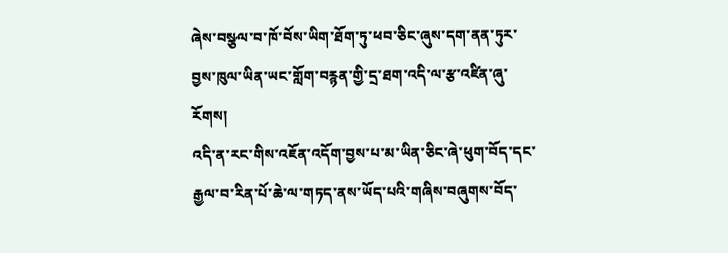ཞེས་བསྩལ་བ་ཁོ་བོས་ཡིག་ཐོག་ཏུ་ཕབ་ཅིང་ཞུས་དག་ནན་ཏུར་བྱས་ཁུལ་ཡིན་ཡང་གློག་བརྙན་གྱི་དྲ་ཐག་འདི་ལ་རྩ་འཛིན་ཞུ་རོགས།
འདི་ན་རང་གིས་འཇོན་འདོག་བྱས་པ་མ་ཡིན་ཅིང་ཞེ་ཕུག་བོད་དང་རྒྱལ་བ་རིན་པོ་ཆེ་ལ་གཏད་ནས་ཡོད་པའི་གཞིས་བཞུགས་བོད་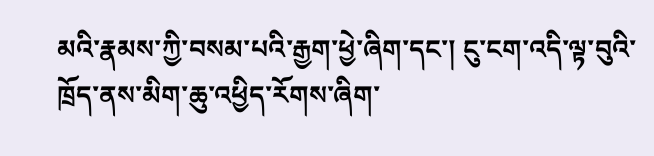མའི་རྣམས་ཀྱི་བསམ་པའི་རྒྱག་ཕྱེ་ཞིག་དང་། ངུ་ངག་འདི་ལྟ་བུའི་ཁྲོད་ནས་མིག་ཆུ་འཕྱིད་རོགས་ཞིག་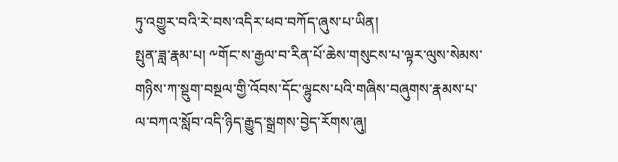ཏུ་འགྱུར་བའི་རེ་བས་འདིར་ཕབ་བཀོད་ཞུས་པ་ཡིན།
སྤུན་ཟླ་རྣམ་པ། ༸གོང་ས་རྒྱལ་བ་རིན་པོ་ཆེས་གསུངས་པ་ལྟར་ལུས་སེམས་གཉིས་ཀ་སྡུག་བསྔལ་གྱི་འོབས་དོང་ལྷུངས་པའི་གཞིས་བཞུགས་རྣམས་པ་ལ་བཀའ་སློབ་འདི་ཉིད་རྒྱུད་སྒྲགས་བྱེད་རོགས་ཞུ།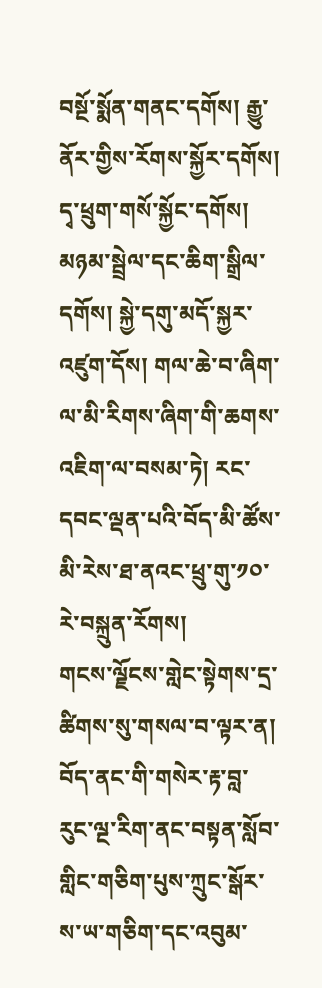བསྔོ་སྨོན་གནང་དགོས། རྒྱུ་ནོར་གྱིས་རོགས་སྐྱོར་དགོས། དྭ་ཕྲུག་གསོ་སྐྱོང་དགོས། མཉམ་སྦྲེལ་དང་ཆིག་སྒྲིལ་དགོས། སྐྱེ་དགུ་མདོ་སྐྱར་འཛུག་དོས། གལ་ཆེ་བ་ཞིག་ལ་མི་རིགས་ཞིག་གི་ཆགས་འཇིག་ལ་བསམ་ཏེ། རང་དབང་ལྡན་པའི་བོད་མི་ཚོས་མི་རེས་ཐ་ནའང་ཕྲུ་གུ་༡༠་རེ་བསྐྲུན་རོགས།
གངས་ལྗོངས་གླེང་སྟེགས་དྲ་ཚིགས་སུ་གསལ་བ་ལྟར་ན། བོད་ནང་གི་གསེར་རྟ་བླ་རུང་ལྔ་རིག་ནང་བསྟན་སློབ་གླིང་གཅིག་པུས་ཀྲུང་སྒོར་ས་ཡ་གཅིག་དང་འབུམ་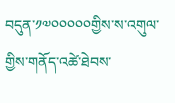བདུན་༡༧༠༠༠༠༠གྱིས་ས་འགུལ་གྱིས་གནོད་འཚེ་ཐེབས་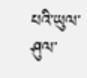པའི་ཡུལ་ཤུལ་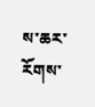ས་ཆར་རོགས་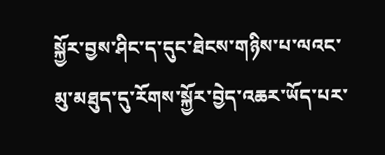སྐྱོར་བྱས་ཤིང་ད་དུང་ཐེངས་གཉིས་པ་ལའང་མུ་མཐུད་དུ་རོགས་སྐྱོར་བྱེད་འཆར་ཡོད་པར་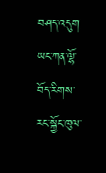བཤད་འདུག ཡང་ཀན་ལྷོ་བོད་རིགས་རང་སྐྱོང་ཁུལ་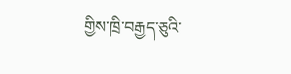གྱིས་ཁྲི་བརྒྱད་ཅུའི་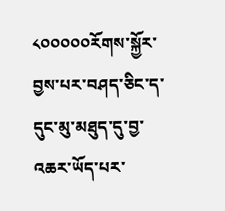༨༠༠༠༠༠རོགས་སྐྱོར་བྱས་པར་བཤད་ཅིང་ད་དུང་མུ་མཐུད་དུ་བྱ་འཆར་ཡོད་པར་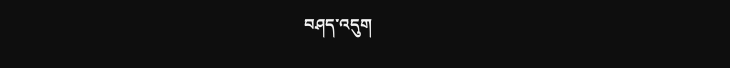བཤད་འདུག